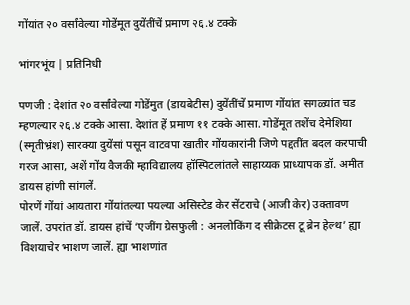गोंयांत २० वर्सांवेल्या गोडेंमूत दुयेंतींचें प्रमाण २६.४ टक्के

भांगरभूंय | प्रतिनिधी

पणजी : देशांत २० वर्सांवेल्या गोडेंमुत (डायबेटीस) दुयेंतींचें प्रमाण गोंयांत सगळ्यांत चड म्हणल्यार २६.४ टक्के आसा. देशांत हें प्रमाण ११ टक्के आसा. गोडेंमूत तशेंच देमेशिया (स्मृतीभ्रंश) सारक्या दुयेंसां पसून वाटवपा खातीर गोंयकारांनी जिणे पद्दतींत बदल करपाची गरज आसा, अशें गोंय वैजकी म्हाविद्यालय हॉस्पिटलांतले साहाय्यक प्राध्यापक डॉ. अमीत डायस हांणी सांगलें.
पोरणें गोंयां आयतारा गोंयांतल्या पयल्या असिस्टेड केर सेंटराचे (आजी केर) उक्तावण जालें. उपरांत डॉ. डायस हांचें ‘एजींग ग्रेसफुली : अनलोकिंग द सीक्रेटस टू ब्रेन हेल्थ’ ह्या विशयाचेर भाशण जालें. ह्या भाशणांत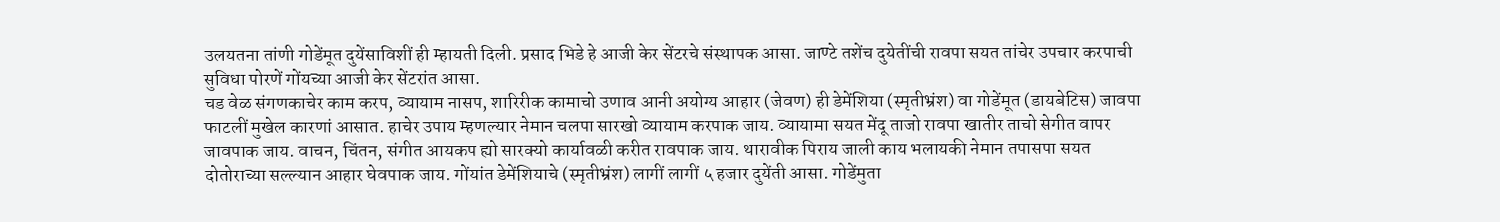उलयतना तांणी गोडेंमूत दुयेंसाविशीं ही म्हायती दिली. प्रसाद भिडे हे आजी केर सेंटरचे संस्थापक आसा. जाण्टे तशेंच दुयेतींची रावपा सयत तांचेर उपचार करपाची सुविधा पोरणें गोंयच्या आजी केर सेंटरांत आसा.
चड वेळ संगणकाचेर काम करप, व्यायाम नासप, शारिरीक कामाचो उणाव आनी अयोग्य आहार (जेवण) ही डेमेंशिया (स्मृतीभ्रंश) वा गोडेंमूत (डायबेटिस) जावपा फाटलीं मुखेल कारणां आसात. हाचेर उपाय म्हणल्यार नेमान चलपा सारखो व्यायाम करपाक जाय. व्यायामा सयत मेंदू ताजो रावपा खातीर ताचो सेगीत वापर जावपाक जाय. वाचन, चिंतन, संगीत आयकप ह्यो सारक्यो कार्यावळी करीत रावपाक जाय. थारावीक पिराय जाली काय भलायकी नेमान तपासपा सयत दोतोराच्या सल्ल्यान आहार घेवपाक जाय. गोंयांत डेमेंशियाचे (स्मृतीभ्रंश) लागीं लागीं ५ हजार दुयेंती आसा. गोडेंमुता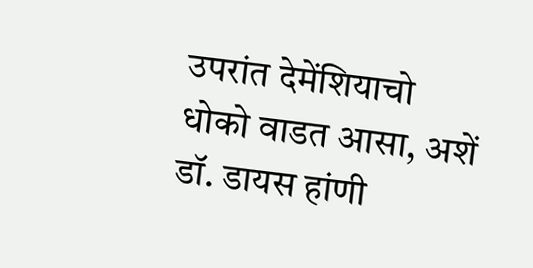उपरांत देमेंशियाचो धोको वाडत आसा, अशें डॉ. डायस हांणी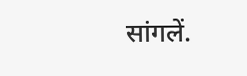सांगलें.